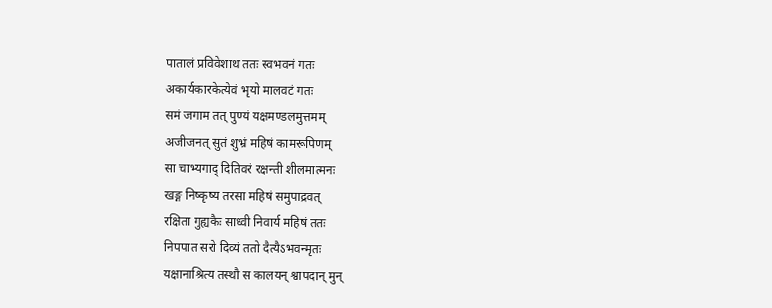पातालं प्रविवेशाथ ततः स्वभवनं गतः
अकार्यकारकेत्येवं भृयो मालवटं गतः
समं जगाम तत् पुण्यं यक्षमण्डलमुत्तमम्
अजीजनत् सुतं शुभ्रं महिषं कामरूपिणम्
सा चाभ्यगाद् दितिवरं रक्षन्ती शीलमात्मनः
खङ्ग निष्कृष्य तरसा महिषं समुपाद्रवत्
रक्षिता गुह्यकैः साध्वी निवार्य महिषं ततः
निपपात सरो दिव्यं ततो दैत्यैऽभवन्मृतः
यक्षानाश्रित्य तस्थौ स कालयन् श्वापदान् मुन्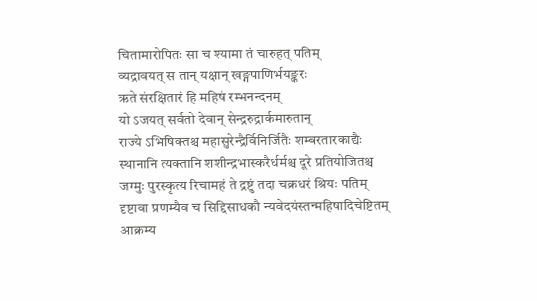चितामारोपितः सा च श्यामा तं चारुहत् पतिम्
व्यद्रावयत् स तान् यक्षान् खङ्गपाणिर्भयङ्करः
ऋते संरक्षितारं हि महिषं रम्भनन्दनम्
यो ऽजयत् सर्वतो देवान् सेन्द्ररुद्रार्कमारुतान्
राज्ये ऽभिषिक्तश्च महासुरेन्द्रैर्विनिर्जितैः शम्बरतारकाद्यैः
स्थानानि त्यक्तानि शशीन्द्रभास्करैर्धर्मश्च दूरे प्रतियोजितश्च
जग्मुः पुरस्कृत्य रिचामहं ते द्रष्टुं तदा चक्रधरं श्रियः पतिम्
दृष्टावा प्रणम्यैव च सिद्दिसाधकौ न्यवेदयंस्तन्महिषादिचेष्टितम्
आक्रम्य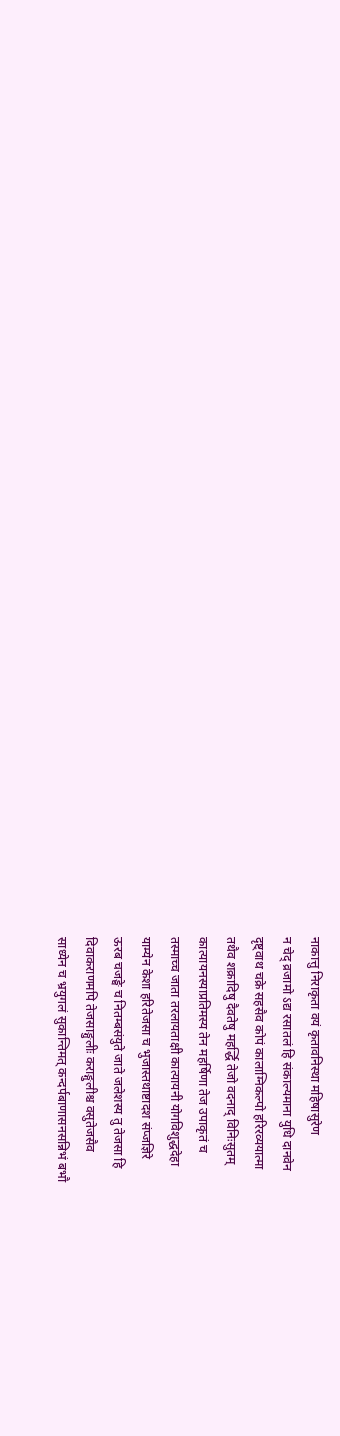नाकात्तु निराकृता वयं कृतावनिस्था महिषासुरेण
न चेद् व्रजामो ऽद्य रसातलं हि संकाल्यमाना युधि दानवेन
दृष्ट्वाथ चक्रे सहसैव कोपं कालाग्निकल्पो हरिरव्ययात्मा
तथैव शक्रादिषु दैवतेषु महर्द्धि तेजो वदनाद् विनिःसुतम्
कात्यायनस्याप्रतिमस्य तेन महर्षिणा तेज उपाकृतं च
तस्माच्च जाता तरलायताक्षी कात्यायनी योगविशुद्धदेहा
याम्येन केशा हरितेजसा च भुजास्तथाष्टादश संप्जज्ञिरे
ऊरब चजङ्घे च नितम्बसंयुते जाते जलेशस्य तु तेजसा हि
दिवाकराणमपि तेजसाङ्गुलीः कराङ्गुलीश्च वसुतेजसैव
साध्येन च भ्रयुगलं सुकान्तिमत् कन्दर्पबाणासनसन्निभं बभौ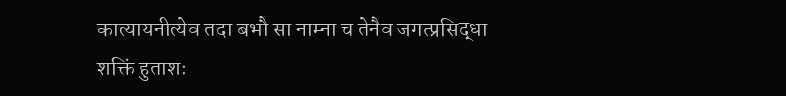कात्यायनीत्येव तदा बभौ सा नाम्ना च तेनैव जगत्प्रसिद्धा
शक्तिं हुताशः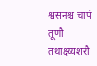श्वसनश्च चापं तूणौ तथाक्ष्य्यशरौ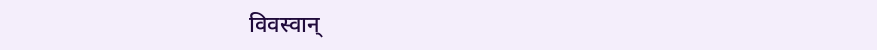विवस्वान्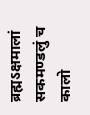ब्रह्मऽक्षमालां सकमण्डलुं च कालो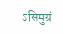ऽसिमुग्रं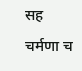सह चर्मणा च